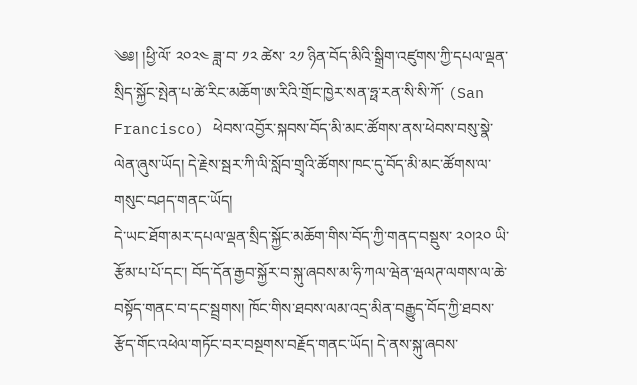༄༅། །ཕྱི་ལོ་ ༢༠༢༤ ཟླ་བ་ ༡༢ ཚེས་ ༢༡ ཉིན་བོད་མིའི་སྒྲིག་འཛུགས་ཀྱི་དཔལ་ལྡན་སྲིད་སྐྱོང་སྤེན་པ་ཚེ་རིང་མཆོག་ཨ་རིའི་གྲོང་ཁྱེར་སན་ཧྥ་རན་སི་སི་ཀོ་ (San Francisco) ཕེབས་འབྱོར་སྐབས་བོད་མི་མང་ཚོགས་ནས་ཕེབས་བསུ་སྣེ་ལེན་ཞུས་ཡོད། དེ་རྗེས་སྦར་ཀི་ལི་སློབ་གྲྭའི་ཚོགས་ཁང་དུ་བོད་མི་མང་ཚོགས་ལ་གསུང་བཤད་གནང་ཡོད།
དེ་ཡང་ཐོག་མར་དཔལ་ལྡན་སྲིད་སྐྱོང་མཆོག་གིས་བོད་ཀྱི་གནད་བསྡུས་ ༢༠།༢༠ ཡི་རྩོམ་པ་པོ་དང་། བོད་དོན་རྒྱབ་སྐྱོར་བ་སྐུ་ཞབས་མ་ཧི་ཀལ་ཝེན་ཝལཊ་ལགས་ལ་ཆེ་བསྟོད་གནང་བ་དང་སྦྲགས། ཁོང་གིས་ཐབས་ལམ་འདྲ་མིན་བརྒྱུད་བོད་ཀྱི་ཐབས་རྩོད་གོང་འཕེལ་གཏོང་བར་བསྔགས་བརྗོད་གནང་ཡོད། དེ་ནས་སྐུ་ཞབས་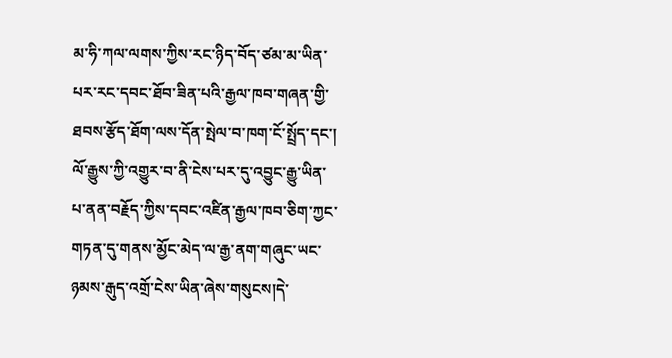མ་ཧི་ཀལ་ལགས་ཀྱིས་རང་ཉིད་བོད་ཙམ་མ་ཡིན་པར་རང་དབང་ཐོབ་ཟིན་པའི་རྒྱལ་ཁབ་གཞན་གྱི་ཐབས་རྩོད་ཐོག་ལས་དོན་སྤེལ་བ་ཁག་ངོ་སྤྲོད་དང་། ལོ་རྒྱུས་ཀྱི་འགྱུར་བ་ནི་ངེས་པར་དུ་འབྱུང་རྒྱུ་ཡིན་པ་ནན་བརྗོད་ཀྱིས་དབང་འཛིན་རྒྱལ་ཁབ་ཅིག་ཀྱང་གཏན་དུ་གནས་མྱོང་མེད་ལ་རྒྱ་ནག་གཞུང་ཡང་ཉམས་རྒུད་འགྲོ་ངེས་ཡིན་ཞེས་གསུངས།དེ་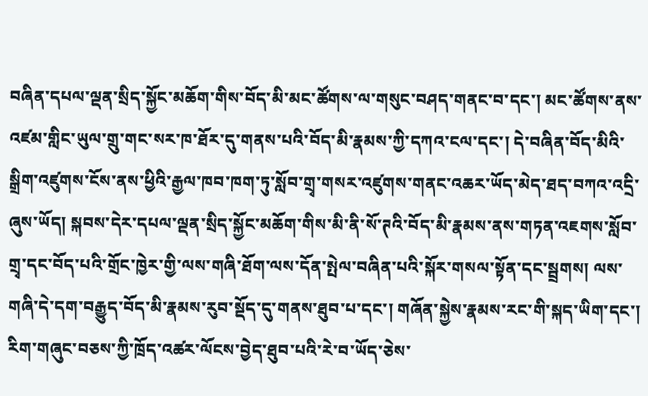བཞིན་དཔལ་ལྡན་སྲིད་སྐྱོང་མཆོག་གིས་བོད་མི་མང་ཚོགས་ལ་གསུང་བཤད་གནང་བ་དང་། མང་ཚོགས་ནས་འཛམ་གླིང་ཡུལ་གྲུ་གང་སར་ཁ་ཐོར་དུ་གནས་པའི་བོད་མི་རྣམས་ཀྱི་དཀའ་ངལ་དང་། དེ་བཞིན་བོད་མིའི་སྒྲིག་འཛུགས་ངོས་ནས་ཕྱིའི་རྒྱལ་ཁབ་ཁག་ཏུ་སློབ་གྲྭ་གསར་འཛུགས་གནང་འཆར་ཡོད་མེད་ཐད་བཀའ་འདྲི་ཞུས་ཡོད། སྐབས་དེར་དཔལ་ལྡན་སྲིད་སྐྱོང་མཆོག་གིས་མི་ནི་སོ་ཊའི་བོད་མི་རྣམས་ནས་གཏན་འཇགས་སློབ་གྲྭ་དང་བོད་པའི་གྲོང་ཁྱེར་གྱི་ལས་གཞི་ཐོག་ལས་དོན་སྤེལ་བཞིན་པའི་སྐོར་གསལ་སྟོན་དང་སྦྲགས། ལས་གཞི་དེ་དག་བརྒྱུད་བོད་མི་རྣམས་རུབ་སྡོད་དུ་གནས་ཐུབ་པ་དང་། གཞོན་སྐྱེས་རྣམས་རང་གི་སྐད་ཡིག་དང་། རིག་གཞུང་བཅས་ཀྱི་ཁྲོད་འཚར་ལོངས་བྱེད་ཐུབ་པའི་རེ་བ་ཡོད་ཅེས་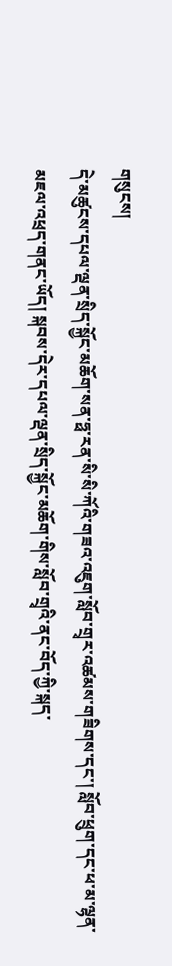གསུངས།
དེ་མཚུངས་དཔལ་ལྡན་སྲིད་སྐྱོང་མཆོག་སན་ཧྥ་རན་སི་སི་ཀོའི་གཟའ་འཇུག་སློབ་གྲྭར་འཚམས་གཟིགས་དང་། སློབ་ཕྲུག་དང་ཕ་མ་ལྷན་མཇལ་འཕྲད་གནང་ཡོད། སྐབས་དེར་དཔལ་ལྡན་སྲིད་སྐྱོང་མཆོག་གིས་སློབ་གྲྭའི་ནང་བོད་ཀྱི་སྐད་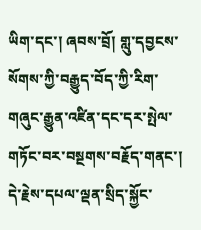ཡིག་དང་། ཞབས་བྲོ། གླུ་དབྱངས་སོགས་ཀྱི་བརྒྱུད་བོད་ཀྱི་རིག་གཞུང་རྒྱུན་འཛིན་དང་དར་སྤེལ་གཏོང་བར་བསྔགས་བརྗོད་གནང་། དེ་རྗེས་དཔལ་ལྡན་སྲིད་སྐྱོང་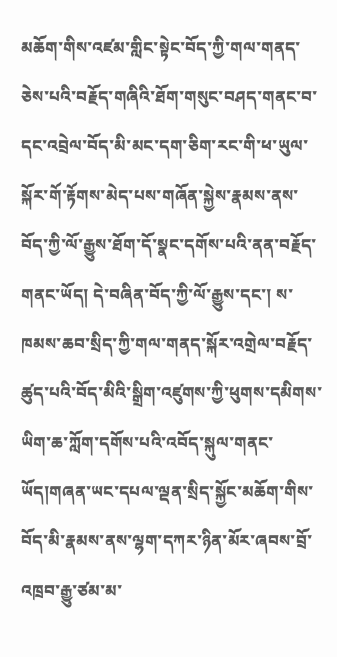མཆོག་གིས་འཛམ་གླིང་སྟེང་བོད་ཀྱི་གལ་གནད་ཅེས་པའི་བརྗོད་གཞིའི་ཐོག་གསུང་བཤད་གནང་བ་དང་འབྲེལ་བོད་མི་མང་དག་ཅིག་རང་གི་ཕ་ཡུལ་སྐོར་གོ་རྟོགས་མེད་པས་གཞོན་སྐྱེས་རྣམས་ནས་བོད་ཀྱི་ལོ་རྒྱུས་ཐོག་དོ་སྣང་དགོས་པའི་ནན་བརྗོད་གནང་ཡོད། དེ་བཞིན་བོད་ཀྱི་ལོ་རྒྱུས་དང་། ས་ཁམས་ཆབ་སྲིད་ཀྱི་གལ་གནད་སྐོར་འགྲེལ་བརྗོད་ཚུད་པའི་བོད་མིའི་སྒྲིག་འཛུགས་ཀྱི་ཕུགས་དམིགས་ཡིག་ཆ་ཀློག་དགོས་པའི་འབོད་སྐུལ་གནང་ཡོད།གཞན་ཡང་དཔལ་ལྡན་སྲིད་སྐྱོང་མཆོག་གིས་བོད་མི་རྣམས་ནས་ལྷག་དཀར་ཉིན་མོར་ཞབས་བྲོ་འཁྲབ་རྒྱུ་ཙམ་མ་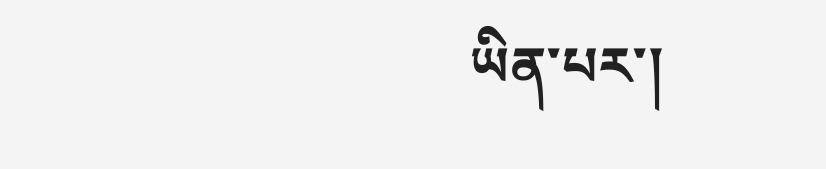ཡིན་པར་།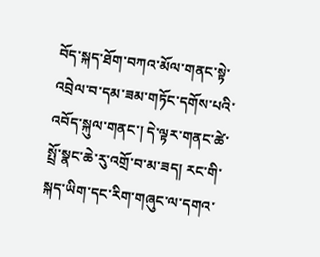བོད་སྐད་ཐོག་བཀའ་མོལ་གནང་སྟེ་འབྲེལ་བ་དམ་ཟམ་གཏོང་དགོས་པའི་འབོད་སྐུལ་གནང་། དེ་ལྟར་གནང་ཚེ་སྤྲོ་སྣང་ཆེ་རུ་འགྲོ་བ་མ་ཟད། རང་གི་སྐད་ཡིག་དང་རིག་གཞུང་ལ་དགའ་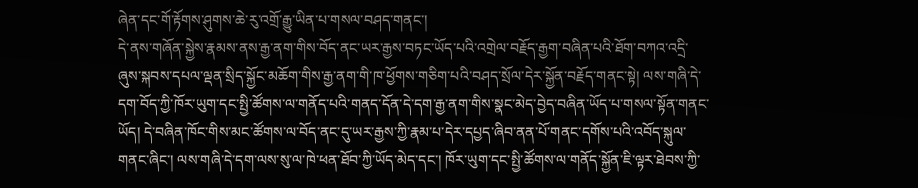ཞེན་དང་གོ་རྟོགས་ཤུགས་ཆེ་རུ་འགྲོ་རྒྱུ་ཡིན་པ་གསལ་བཤད་གནང་།
དེ་ནས་གཞོན་སྐྱེས་རྣམས་ནས་རྒྱ་ནག་གིས་བོད་ནང་ཡར་རྒྱས་བཏང་ཡོད་པའི་འགྲེལ་བརྗོད་རྒྱག་བཞིན་པའི་ཐོག་བཀའ་འདྲི་ཞུས་སྐབས་དཔལ་ལྡན་སྲིད་སྐྱོང་མཆོག་གིས་རྒྱ་ནག་གི་ཁ་ཕྱོགས་གཅིག་པའི་བཤད་སྲོལ་དེར་སྐྱོན་བརྗོད་གནང་སྟེ། ལས་གཞི་དེ་དག་བོད་ཀྱི་ཁོར་ཡུག་དང་སྤྱི་ཚོགས་ལ་གནོད་པའི་གནད་དོན་དེ་དག་རྒྱ་ནག་གིས་སྣང་མེད་བྱེད་བཞིན་ཡོད་པ་གསལ་སྟོན་གནང་ཡོད། དེ་བཞིན་ཁོང་གིས་མང་ཚོགས་ལ་བོད་ནང་དུ་ཡར་རྒྱས་ཀྱི་རྣམ་པ་དེར་དཔྱད་ཞིབ་ནན་པོ་གནང་དགོས་པའི་འབོད་སྐུལ་གནང་ཞིང་། ལས་གཞི་དེ་དག་ལས་སུ་ལ་ཁེ་ཕན་ཐོབ་ཀྱི་ཡོད་མེད་དང་། ཁོར་ཡུག་དང་སྤྱི་ཚོགས་ལ་གནོད་སྐྱོན་ཇི་ལྟར་ཐེབས་ཀྱི་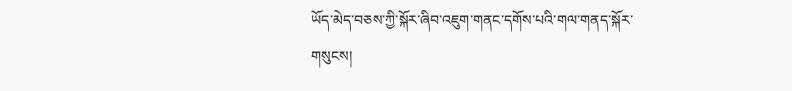ཡོད་མེད་བཅས་ཀྱི་སྐོར་ཞིབ་འཇུག་གནང་དགོས་པའི་གལ་གནད་སྐོར་གསུངས།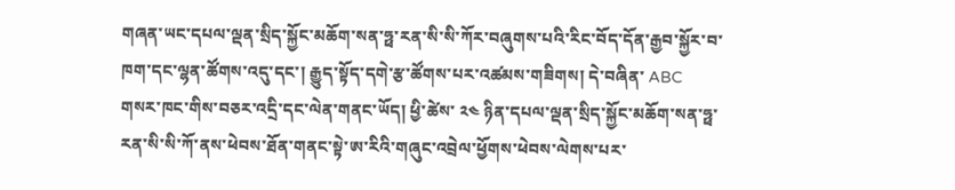གཞན་ཡང་དཔལ་ལྡན་སྲིད་སྐྱོང་མཆོག་སན་ཧྥ་རན་སི་སི་ཀོར་བཞུགས་པའི་རིང་བོད་དོན་རྒྱབ་སྐྱོར་བ་ཁག་དང་ལྷན་ཚོགས་འདུ་དང་། རྒྱུད་སྟོད་དགེ་རྩ་ཚོགས་པར་འཚམས་གཟིགས། དེ་བཞིན་ ABC གསར་ཁང་གིས་བཅར་འདྲི་དང་ལེན་གནང་ཡོད། ཕྱི་ཚེས་ ༢༤ ཉིན་དཔལ་ལྡན་སྲིད་སྐྱོང་མཆོག་སན་ཧྥ་རན་སི་སི་ཀོ་ནས་ཕེབས་ཐོན་གནང་སྟེ་ཨ་རིའི་གཞུང་འབྲེལ་ཕྱོགས་ཕེབས་ལེགས་པར་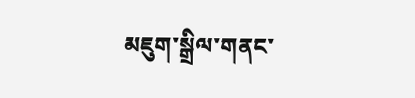མཇུག་སྒྲིལ་གནང་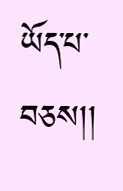ཡོད་པ་བཅས།།